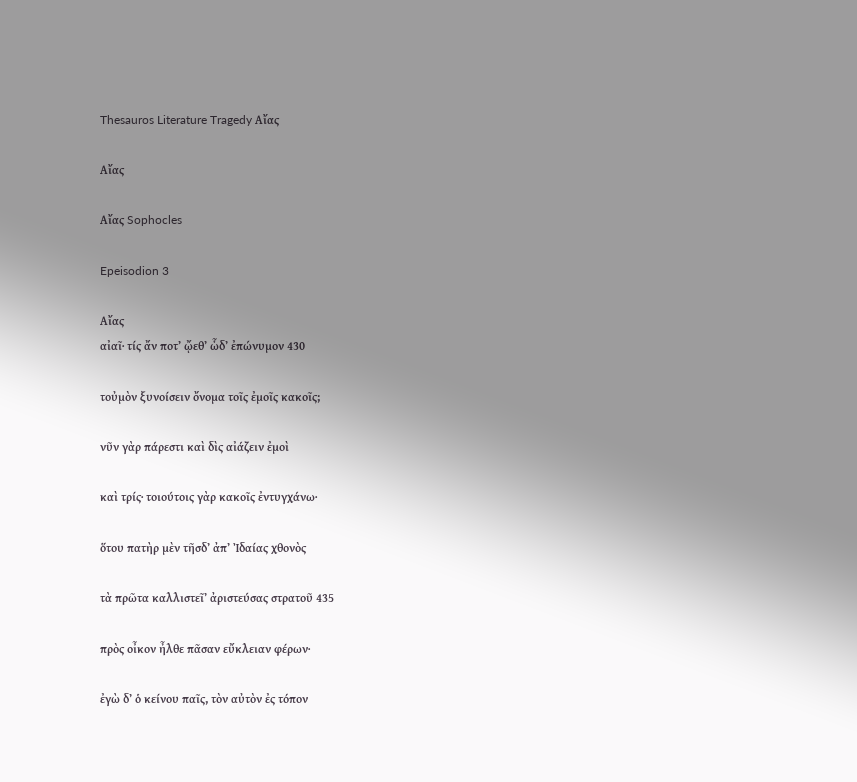Thesauros Literature Tragedy Αἴας

Αἴας

Αἴας Sophocles

Epeisodion 3

Αἴας
αἰαῖ· τίς ἄν ποτʼ ᾤεθʼ ὧδʼ ἐπώνυμον 430

τοὐμὸν ξυνοίσειν ὄνομα τοῖς ἐμοῖς κακοῖς;

νῦν γὰρ πάρεστι καὶ δὶς αἰάζειν ἐμοὶ

καὶ τρίς· τοιούτοις γὰρ κακοῖς ἐντυγχάνω·

ὅτου πατὴρ μὲν τῆσδʼ ἀπʼ Ἰδαίας χθονὸς

τὰ πρῶτα καλλιστεῖʼ ἀριστεύσας στρατοῦ 435

πρὸς οἶκον ἦλθε πᾶσαν εὔκλειαν φέρων·

ἐγὼ δʼ ὁ κείνου παῖς, τὸν αὐτὸν ἐς τόπον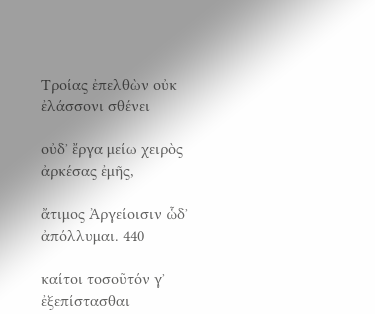Τροίας ἐπελθὼν οὐκ ἐλάσσονι σθένει

οὐδʼ ἔργα μείω χειρὸς ἀρκέσας ἐμῆς,

ἄτιμος Ἀργείοισιν ὧδʼ ἀπόλλυμαι. 440

καίτοι τοσοῦτόν γʼ ἐξεπίστασθαι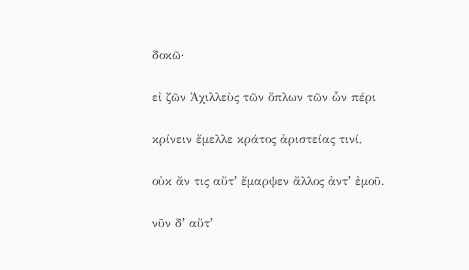δοκῶ·

εἰ ζῶν Ἀχιλλεὺς τῶν ὅπλων τῶν ὧν πέρι

κρίνειν ἔμελλε κράτος ἀριστείας τινί,

οὐκ ἄν τις αὔτʼ ἔμαρψεν ἄλλος ἀντʼ ἐμοῦ.

νῦν δʼ αὔτʼ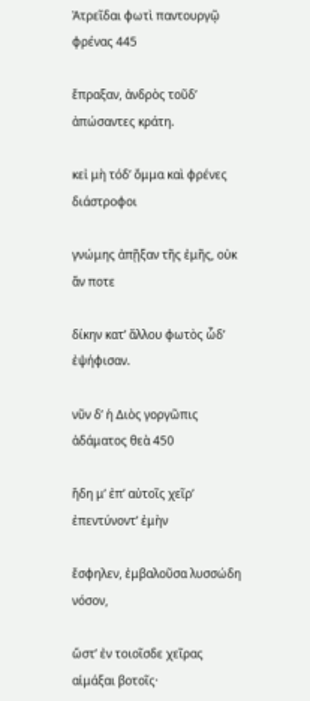Ἀτρεῖδαι φωτὶ παντουργῷ φρένας 445

ἔπραξαν, ἀνδρὸς τοῦδʼ ἀπώσαντες κράτη.

κεἰ μὴ τόδʼ ὄμμα καὶ φρένες διάστροφοι

γνώμης ἀπῇξαν τῆς ἐμῆς, οὐκ ἄν ποτε

δίκην κατʼ ἄλλου φωτὸς ὧδʼ ἐψήφισαν.

νῦν δʼ ἡ Διὸς γοργῶπις ἀδάματος θεὰ 450

ἤδη μʼ ἐπʼ αὐτοῖς χεῖρʼ ἐπεντύνοντʼ ἐμὴν

ἔσφηλεν, ἐμβαλοῦσα λυσσώδη νόσον,

ὥστʼ ἐν τοιοῖσδε χεῖρας αἱμάξαι βοτοῖς·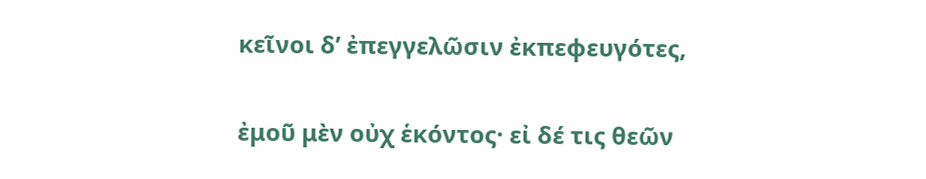κεῖνοι δʼ ἐπεγγελῶσιν ἐκπεφευγότες,

ἐμοῦ μὲν οὐχ ἑκόντος· εἰ δέ τις θεῶν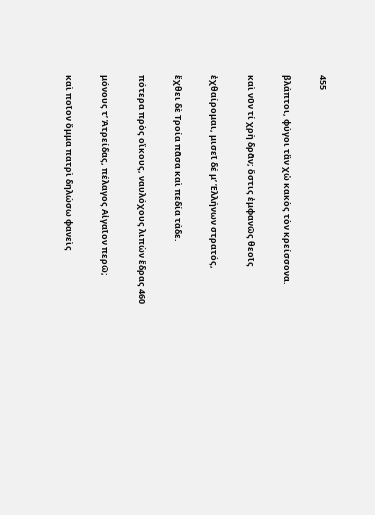455

βλάπτοι, φύγοι τἂν χὠ κακὸς τὸν κρείσσονα.

καὶ νῦν τί χρὴ δρᾶν; ὅστις ἐμφανῶς θεοῖς

ἐχθαίρομαι, μισεῖ δέ μʼ Ἑλλήνων στρατός,

ἔχθει δὲ Τροία πᾶσα καὶ πεδία τάδε.

πότερα πρὸς οἴκους, ναυλόχους λιπὼν ἕδρας 460

μόνους τʼ Ἀτρείδας, πέλαγος Αἰγαῖον περῶ;

καὶ ποῖον ὄμμα πατρὶ δηλώσω φανεὶς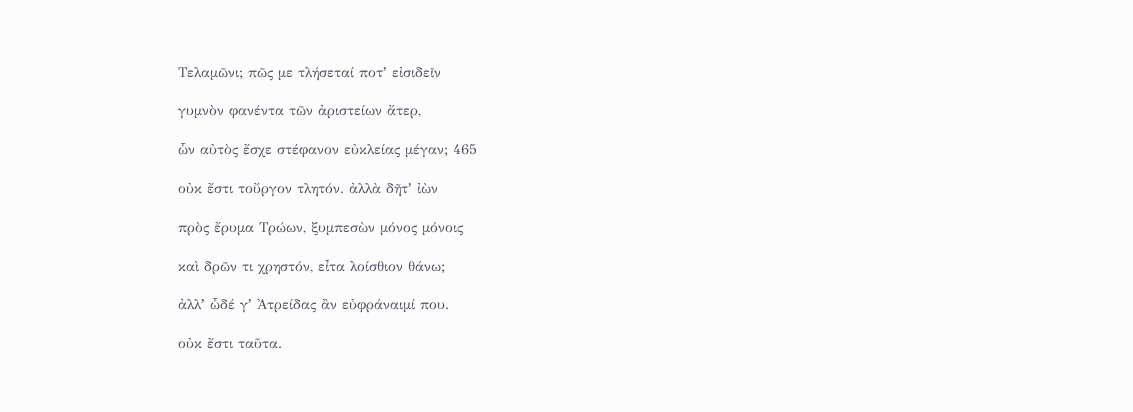Τελαμῶνι; πῶς με τλήσεταί ποτʼ εἰσιδεῖν

γυμνὸν φανέντα τῶν ἀριστείων ἄτερ,

ὧν αὐτὸς ἔσχε στέφανον εὐκλείας μέγαν; 465

οὐκ ἔστι τοὔργον τλητόν. ἀλλὰ δῆτʼ ἰὼν

πρὸς ἔρυμα Τρώων, ξυμπεσὼν μόνος μόνοις

καὶ δρῶν τι χρηστόν, εἶτα λοίσθιον θάνω;

ἀλλʼ ὧδέ γʼ Ἀτρείδας ἂν εὐφράναιμί που.

οὐκ ἔστι ταῦτα.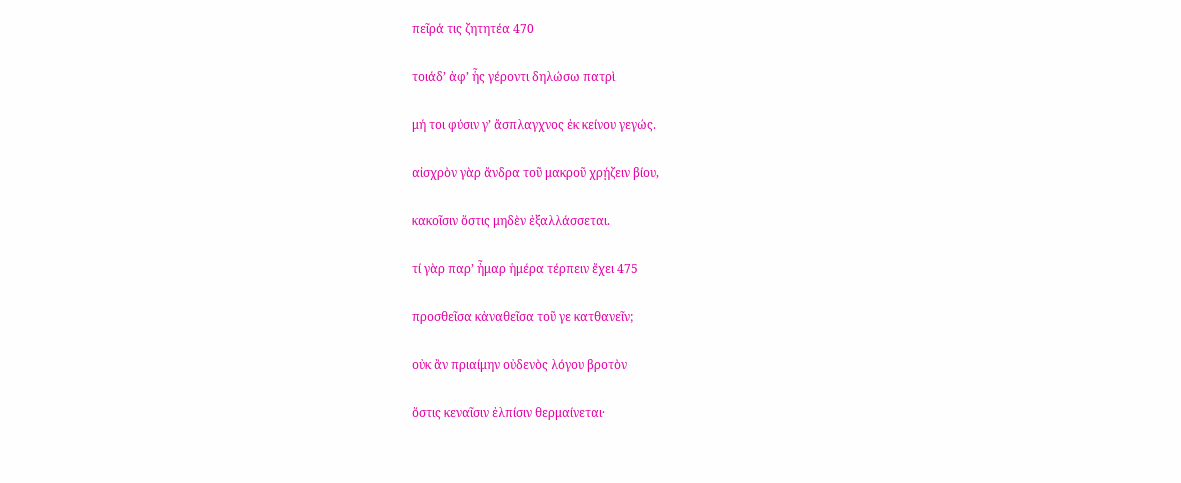πεῖρά τις ζητητέα 470

τοιάδʼ ἀφʼ ἧς γέροντι δηλώσω πατρὶ

μή τοι φύσιν γʼ ἄσπλαγχνος ἐκ κείνου γεγώς.

αἰσχρὸν γὰρ ἄνδρα τοῦ μακροῦ χρῄζειν βίου,

κακοῖσιν ὅστις μηδὲν ἐξαλλάσσεται.

τί γὰρ παρʼ ἦμαρ ἡμέρα τέρπειν ἔχει 475

προσθεῖσα κἀναθεῖσα τοῦ γε κατθανεῖν;

οὐκ ἂν πριαίμην οὐδενὸς λόγου βροτὸν

ὅστις κεναῖσιν ἐλπίσιν θερμαίνεται·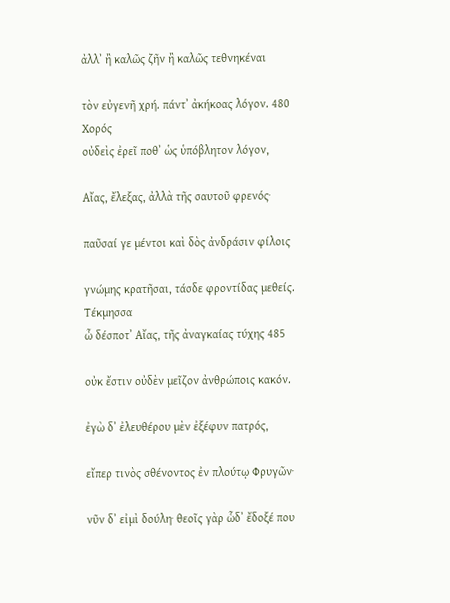ἀλλʼ ἢ καλῶς ζῆν ἢ καλῶς τεθνηκέναι

τὸν εὐγενῆ χρή. πάντʼ ἀκήκοας λόγον. 480
Χορός
οὐδεὶς ἐρεῖ ποθʼ ὡς ὑπόβλητον λόγον,

Αἴας, ἔλεξας, ἀλλὰ τῆς σαυτοῦ φρενός·

παῦσαί γε μέντοι καὶ δὸς ἀνδράσιν φίλοις

γνώμης κρατῆσαι, τάσδε φροντίδας μεθείς.
Τέκμησσα
ὦ δέσποτʼ Αἴας, τῆς ἀναγκαίας τύχης 485

οὐκ ἔστιν οὐδὲν μεῖζον ἀνθρώποις κακόν.

ἐγὼ δʼ ἐλευθέρου μὲν ἐξέφυν πατρός,

εἴπερ τινὸς σθένοντος ἐν πλούτῳ Φρυγῶν·

νῦν δʼ εἰμὶ δούλη· θεοῖς γὰρ ὧδʼ ἔδοξέ που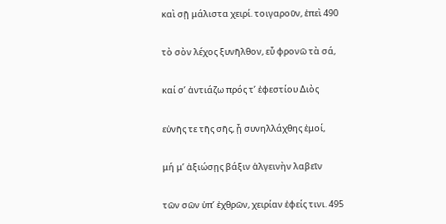καὶ σῇ μάλιστα χειρί. τοιγαροῦν, ἐπεὶ 490

τὸ σὸν λέχος ξυνῆλθον, εὖ φρονῶ τὰ σά,

καί σʼ ἀντιάζω πρός τʼ ἐφεστίου Διὸς

εὐνῆς τε τῆς σῆς, ᾗ συνηλλάχθης ἐμοί,

μή μʼ ἀξιώσῃς βάξιν ἀλγεινὴν λαβεῖν

τῶν σῶν ὑπʼ ἐχθρῶν, χειρίαν ἐφείς τινι. 495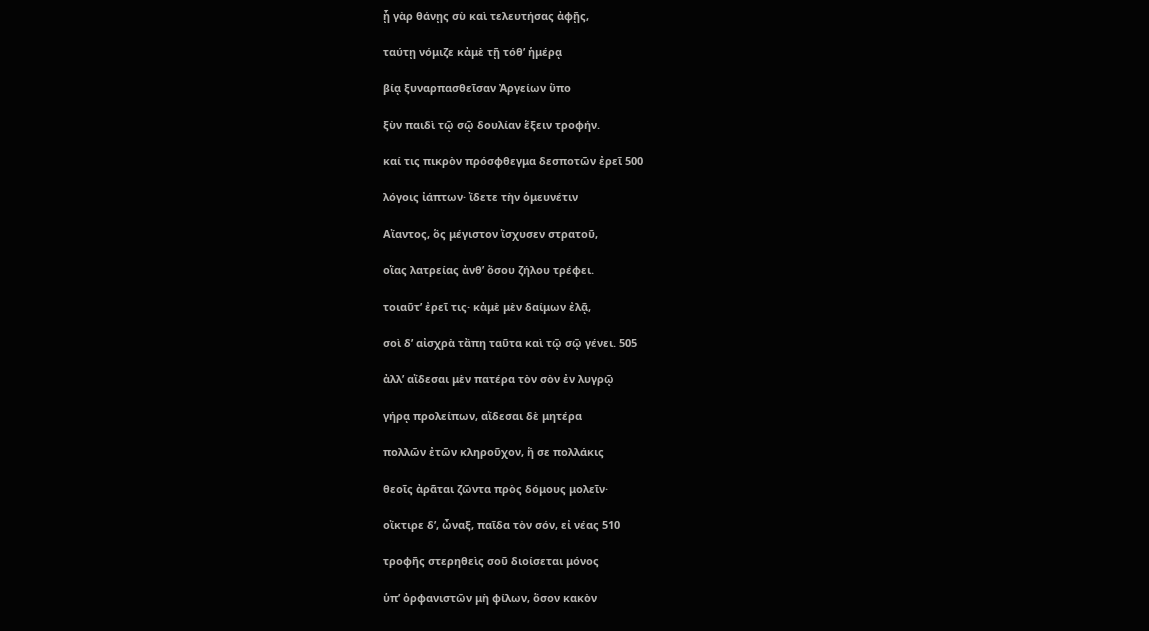ᾗ γὰρ θάνῃς σὺ καὶ τελευτήσας ἀφῇς,

ταύτῃ νόμιζε κἀμὲ τῇ τόθʼ ἡμέρᾳ

βίᾳ ξυναρπασθεῖσαν Ἀργείων ὕπο

ξὺν παιδὶ τῷ σῷ δουλίαν ἕξειν τροφήν.

καί τις πικρὸν πρόσφθεγμα δεσποτῶν ἐρεῖ 500

λόγοις ἰάπτων· ἴδετε τὴν ὁμευνέτιν

Αἴαντος, ὃς μέγιστον ἴσχυσεν στρατοῦ,

οἵας λατρείας ἀνθʼ ὅσου ζήλου τρέφει.

τοιαῦτʼ ἐρεῖ τις· κἀμὲ μὲν δαίμων ἐλᾷ,

σοὶ δʼ αἰσχρὰ τἄπη ταῦτα καὶ τῷ σῷ γένει. 505

ἀλλʼ αἴδεσαι μὲν πατέρα τὸν σὸν ἐν λυγρῷ

γήρᾳ προλείπων, αἴδεσαι δὲ μητέρα

πολλῶν ἐτῶν κληροῦχον, ἥ σε πολλάκις

θεοῖς ἀρᾶται ζῶντα πρὸς δόμους μολεῖν·

οἴκτιρε δʼ, ὦναξ, παῖδα τὸν σόν, εἰ νέας 510

τροφῆς στερηθεὶς σοῦ διοίσεται μόνος

ὑπʼ ὀρφανιστῶν μὴ φίλων, ὅσον κακὸν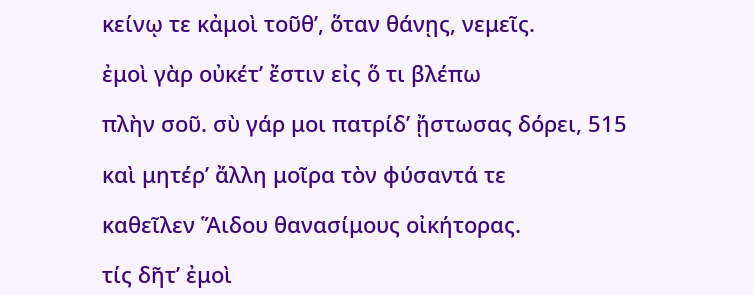κείνῳ τε κἀμοὶ τοῦθʼ, ὅταν θάνῃς, νεμεῖς.

ἐμοὶ γὰρ οὐκέτʼ ἔστιν εἰς ὅ τι βλέπω

πλὴν σοῦ. σὺ γάρ μοι πατρίδʼ ᾔστωσας δόρει, 515

καὶ μητέρʼ ἄλλη μοῖρα τὸν φύσαντά τε

καθεῖλεν Ἅιδου θανασίμους οἰκήτορας.

τίς δῆτʼ ἐμοὶ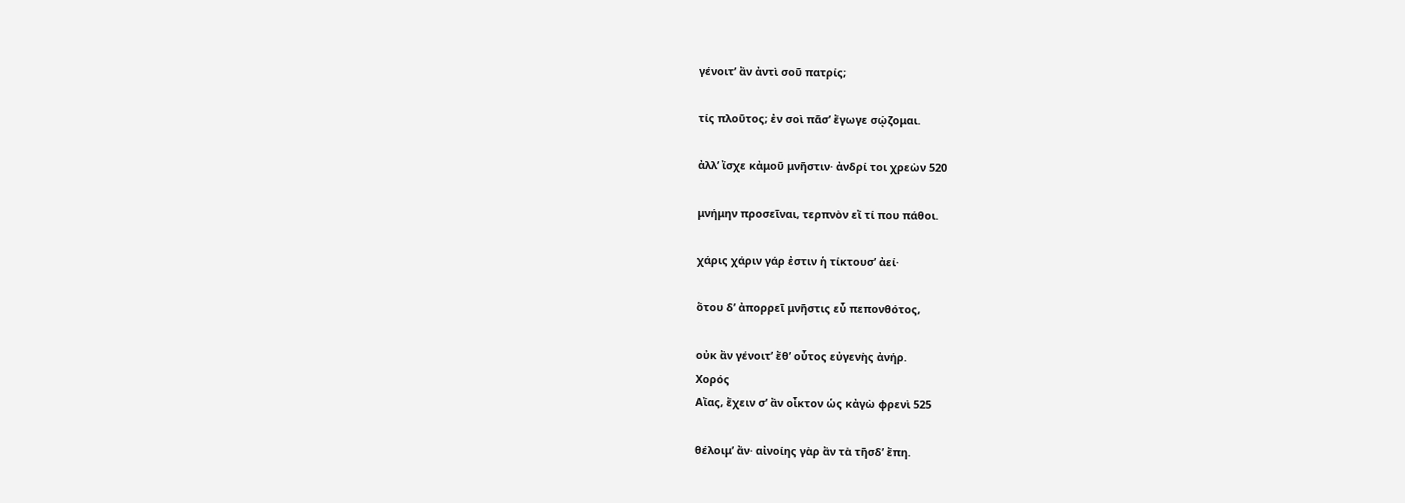γένοιτʼ ἂν ἀντὶ σοῦ πατρίς;

τίς πλοῦτος; ἐν σοὶ πᾶσʼ ἔγωγε σῴζομαι.

ἀλλʼ ἴσχε κἀμοῦ μνῆστιν· ἀνδρί τοι χρεὼν 520

μνήμην προσεῖναι, τερπνὸν εἴ τί που πάθοι.

χάρις χάριν γάρ ἐστιν ἡ τίκτουσʼ ἀεί·

ὅτου δʼ ἀπορρεῖ μνῆστις εὖ πεπονθότος,

οὐκ ἂν γένοιτʼ ἔθʼ οὗτος εὐγενὴς ἀνήρ.
Χορός
Αἴας, ἔχειν σʼ ἂν οἶκτον ὡς κἀγὼ φρενὶ 525

θέλοιμʼ ἄν· αἰνοίης γὰρ ἂν τὰ τῆσδʼ ἔπη.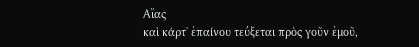Αἴας
καὶ κάρτʼ ἐπαίνου τεύξεται πρὸς γοῦν ἐμοῦ,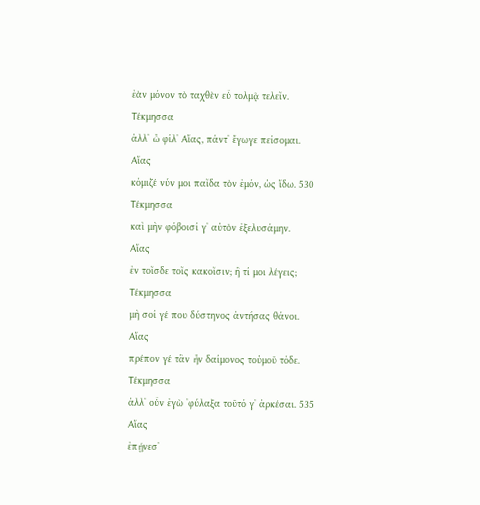ἐὰν μόνον τὸ ταχθὲν εὖ τολμᾷ τελεῖν.
Τέκμησσα
ἀλλʼ ὦ φίλʼ Αἴας, πάντʼ ἔγωγε πείσομαι.
Αἴας
κόμιζέ νύν μοι παῖδα τὸν ἐμόν, ὡς ἴδω. 530
Τέκμησσα
καὶ μὴν φόβοισί γʼ αὐτὸν ἐξελυσάμην.
Αἴας
ἐν τοῖσδε τοῖς κακοῖσιν; ἢ τί μοι λέγεις;
Τέκμησσα
μὴ σοί γέ που δύστηνος ἀντήσας θάνοι.
Αἴας
πρέπον γέ τἂν ἦν δαίμονος τοὐμοῦ τόδε.
Τέκμησσα
ἀλλʼ οὖν ἐγὼ ʼφύλαξα τοῦτό γʼ ἀρκέσαι. 535
Αἴας
ἐπῄνεσʼ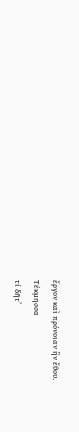ἔργον καὶ πρόνοιαν ἣν ἔθου.
Τέκμησσα
τί δῆτʼ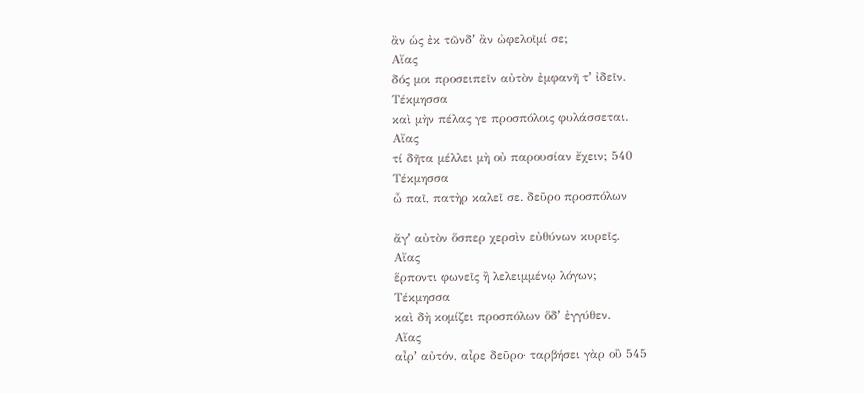ἂν ὡς ἐκ τῶνδʼ ἂν ὠφελοῖμί σε;
Αἴας
δός μοι προσειπεῖν αὐτὸν ἐμφανῆ τʼ ἰδεῖν.
Τέκμησσα
καὶ μὴν πέλας γε προσπόλοις φυλάσσεται.
Αἴας
τί δῆτα μέλλει μὴ οὐ παρουσίαν ἔχειν; 540
Τέκμησσα
ὦ παῖ, πατὴρ καλεῖ σε. δεῦρο προσπόλων

ἄγʼ αὐτὸν ὅσπερ χερσὶν εὐθύνων κυρεῖς.
Αἴας
ἕρποντι φωνεῖς ἢ λελειμμένῳ λόγων;
Τέκμησσα
καὶ δὴ κομίζει προσπόλων ὅδʼ ἐγγύθεν.
Αἴας
αἶρʼ αὐτόν, αἶρε δεῦρο· ταρβήσει γὰρ οὒ 545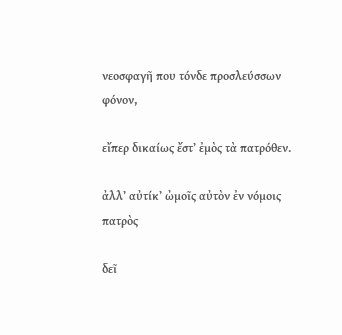νεοσφαγῆ που τόνδε προσλεύσσων φόνον,

εἴπερ δικαίως ἔστʼ ἐμὸς τὰ πατρόθεν.

ἀλλʼ αὐτίκʼ ὠμοῖς αὐτὸν ἐν νόμοις πατρὸς

δεῖ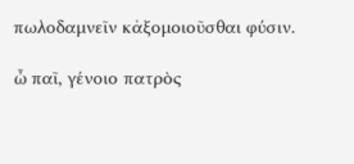πωλοδαμνεῖν κἀξομοιοῦσθαι φύσιν.

ὦ παῖ, γένοιο πατρὸς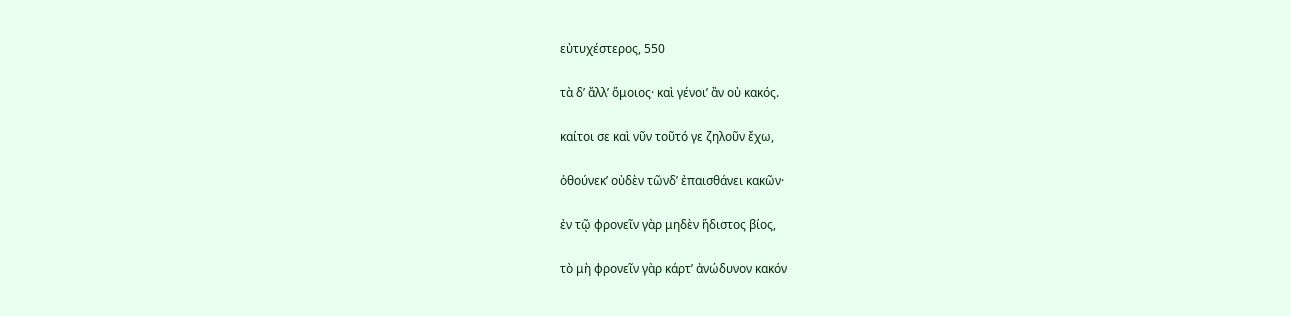εὐτυχέστερος, 550

τὰ δʼ ἄλλʼ ὅμοιος· καὶ γένοιʼ ἂν οὐ κακός.

καίτοι σε καὶ νῦν τοῦτό γε ζηλοῦν ἔχω,

ὁθούνεκʼ οὐδὲν τῶνδʼ ἐπαισθάνει κακῶν·

ἐν τῷ φρονεῖν γὰρ μηδὲν ἥδιστος βίος,

τὸ μὴ φρονεῖν γὰρ κάρτʼ ἀνώδυνον κακόν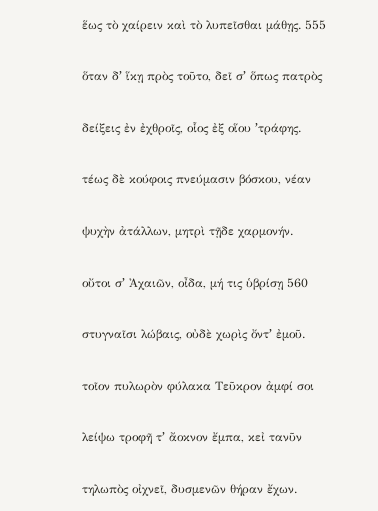ἕως τὸ χαίρειν καὶ τὸ λυπεῖσθαι μάθῃς. 555

ὅταν δʼ ἵκῃ πρὸς τοῦτο, δεῖ σʼ ὅπως πατρὸς

δείξεις ἐν ἐχθροῖς, οἷος ἐξ οἵου ʼτράφης.

τέως δὲ κούφοις πνεύμασιν βόσκου, νέαν

ψυχὴν ἀτάλλων, μητρὶ τῇδε χαρμονήν.

οὔτοι σʼ Ἀχαιῶν, οἶδα, μή τις ὑβρίσῃ 560

στυγναῖσι λώβαις, οὐδὲ χωρὶς ὄντʼ ἐμοῦ.

τοῖον πυλωρὸν φύλακα Τεῦκρον ἀμφί σοι

λείψω τροφῆ τʼ ἄοκνον ἔμπα, κεἰ τανῦν

τηλωπὸς οἰχνεῖ, δυσμενῶν θήραν ἔχων.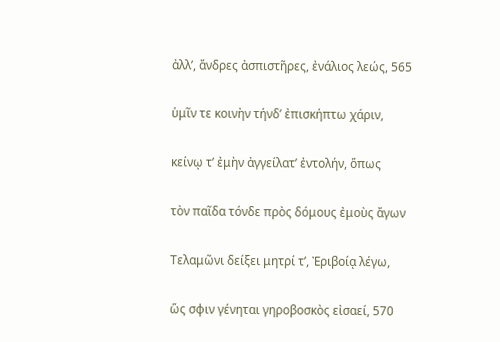ἀλλʼ, ἄνδρες ἀσπιστῆρες, ἐνάλιος λεώς, 565

ὑμῖν τε κοινὴν τήνδʼ ἐπισκήπτω χάριν,

κείνῳ τʼ ἐμὴν ἀγγείλατʼ ἐντολήν, ὅπως

τὸν παῖδα τόνδε πρὸς δόμους ἐμοὺς ἄγων

Τελαμῶνι δείξει μητρί τʼ, Ἐριβοίᾳ λέγω,

ὥς σφιν γένηται γηροβοσκὸς εἰσαεί, 570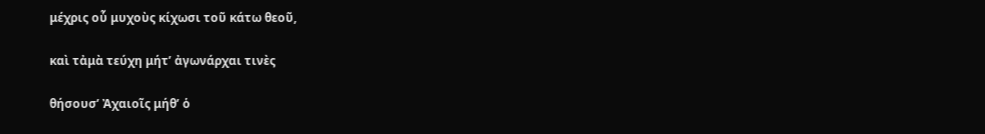μέχρις οὗ μυχοὺς κίχωσι τοῦ κάτω θεοῦ,

καὶ τἀμὰ τεύχη μήτʼ ἀγωνάρχαι τινὲς

θήσουσʼ Ἀχαιοῖς μήθʼ ὁ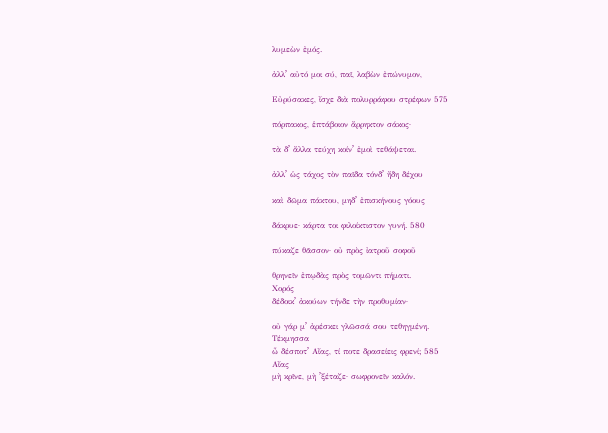λυμεὼν ἐμός.

ἀλλʼ αὐτό μοι σύ, παῖ, λαβὼν ἐπώνυμον,

Εὐρύσακες, ἴσχε διὰ πολυρράφου στρέφων 575

πόρπακος, ἑπτάβοιον ἄρρηκτον σάκος·

τὰ δʼ ἄλλα τεύχη κοίνʼ ἐμοὶ τεθάψεται.

ἀλλʼ ὡς τάχος τὸν παῖδα τόνδʼ ἤδη δέχου

καὶ δῶμα πάκτου, μηδʼ ἐπισκήνους γόους

δάκρυε· κάρτα τοι φιλοίκτιστον γυνή. 580

πύκαζε θᾶσσον· οὐ πρὸς ἰατροῦ σοφοῦ

θρηνεῖν ἐπῳδὰς πρὸς τομῶντι πήματι.
Χορός
δέδοικʼ ἀκούων τήνδε τὴν προθυμίαν·

οὐ γάρ μʼ ἀρέσκει γλῶσσά σου τεθηγμένη.
Τέκμησσα
ὦ δέσποτʼ Αἴας, τί ποτε δρασείεις φρενί; 585
Αἴας
μὴ κρῖνε, μὴ ʼξέταζε· σωφρονεῖν καλόν.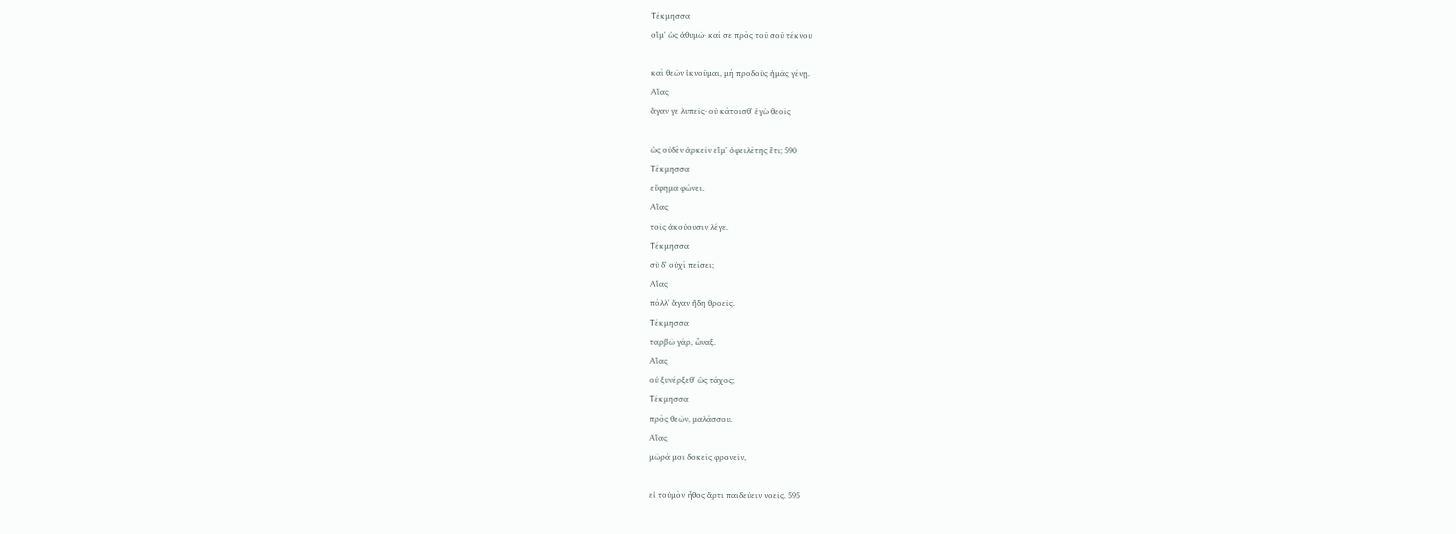Τέκμησσα
οἴμʼ ὡς ἀθυμῶ· καί σε πρὸς τοῦ σοῦ τέκνου

καὶ θεῶν ἱκνοῦμαι, μὴ προδοὺς ἡμᾶς γένῃ.
Αἴας
ἄγαν γε λυπεῖς· οὐ κάτοισθʼ ἐγὼ θεοῖς

ὡς οὐδὲν ἀρκεῖν εἴμʼ ὀφειλέτης ἔτι; 590
Τέκμησσα
εὔφημα φώνει.
Αἴας
τοῖς ἀκούουσιν λέγε.
Τέκμησσα
σὺ δʼ οὐχὶ πείσει;
Αἴας
πόλλʼ ἄγαν ἤδη θροεῖς.
Τέκμησσα
ταρβῶ γάρ, ὦναξ.
Αἴας
οὐ ξυνέρξεθʼ ὡς τάχος;
Τέκμησσα
πρὸς θεῶν, μαλάσσου.
Αἴας
μῶρά μοι δοκεῖς φρονεῖν,

εἰ τοὐμὸν ἦθος ἄρτι παιδεύειν νοεῖς. 595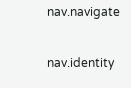nav.navigate

nav.identity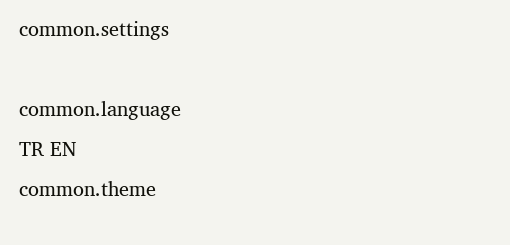common.settings

common.language
TR EN
common.theme